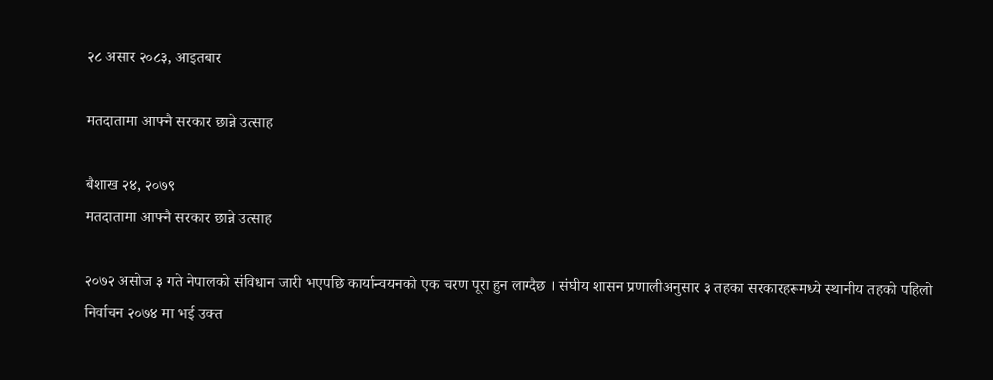२८ असार २०८३, आइतबार

मतदातामा आफ्नै सरकार छान्ने उत्साह

बैशाख २४, २०७९
मतदातामा आफ्नै सरकार छान्ने उत्साह

२०७२ असोज ३ गते नेपालको संविधान जारी भएपछि कार्यान्वयनको एक चरण पूरा हुन लाग्दैछ । संघीय शासन प्रणालीअनुसार ३ तहका सरकारहरूमध्ये स्थानीय तहको पहिलो निर्वाचन २०७४ मा भई उक्त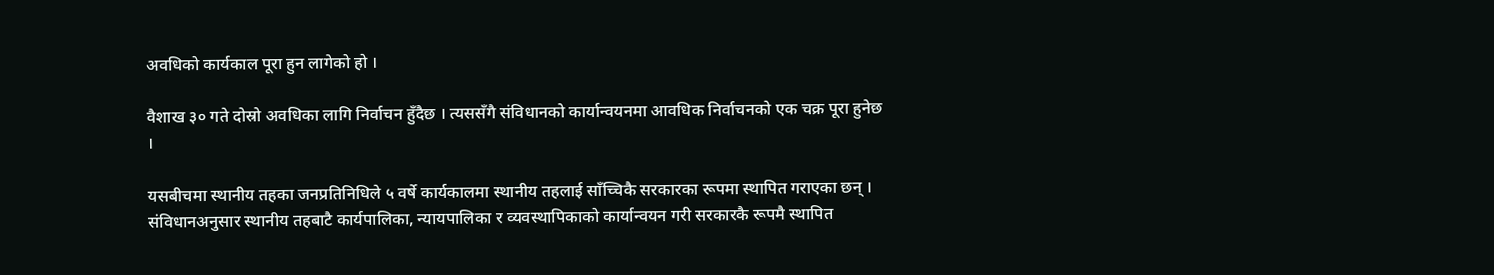अवधिको कार्यकाल पूरा हुन लागेको हो ।

वैशाख ३० गते दोस्रो अवधिका लागि निर्वाचन हुँदैछ । त्यससँगै संविधानको कार्यान्वयनमा आवधिक निर्वाचनको एक चक्र पूरा हुनेछ ।

यसबीचमा स्थानीय तहका जनप्रतिनिधिले ५ वर्षे कार्यकालमा स्थानीय तहलाई साँच्चिकै सरकारका रूपमा स्थापित गराएका छन् । संविधानअनुसार स्थानीय तहबाटै कार्यपालिका, न्यायपालिका र व्यवस्थापिकाको कार्यान्वयन गरी सरकारकै रूपमै स्थापित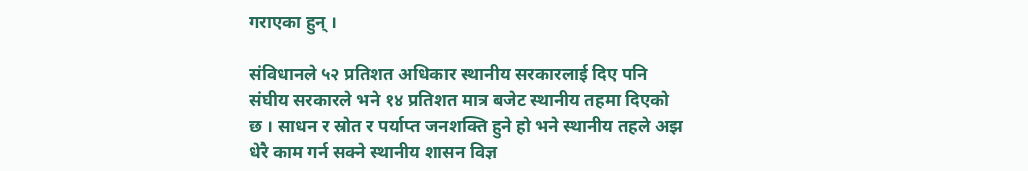गराएका हुन् ।

संविधानले ५२ प्रतिशत अधिकार स्थानीय सरकारलाई दिए पनि संघीय सरकारले भने १४ प्रतिशत मात्र बजेट स्थानीय तहमा दिएको छ । साधन र स्रोत र पर्याप्त जनशक्ति हुने हो भने स्थानीय तहले अझ धेरै काम गर्न सक्ने स्थानीय शासन विज्ञ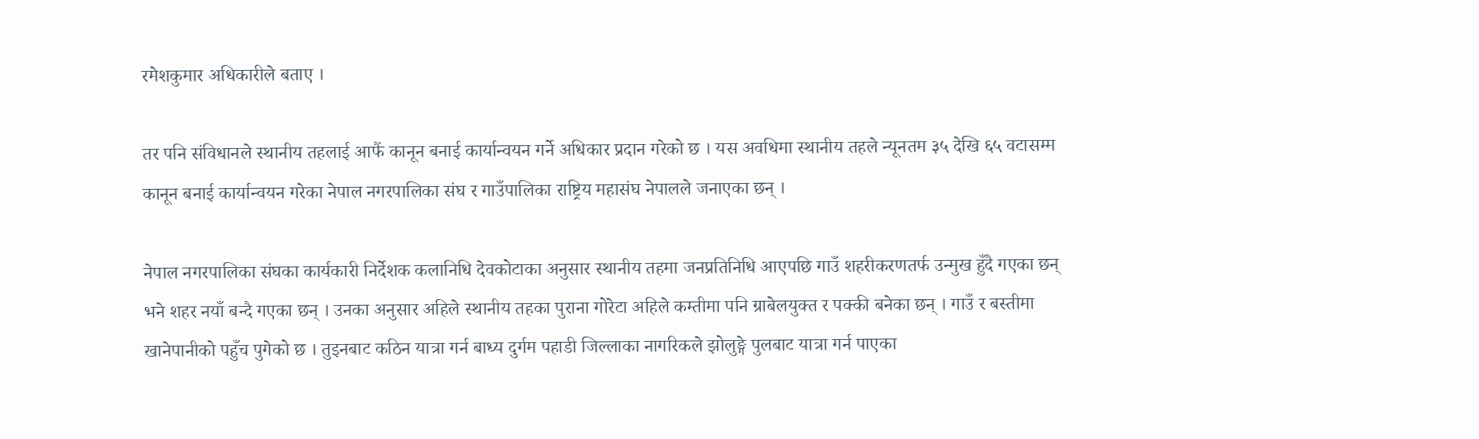रमेशकुमार अधिकारीले बताए ।

तर पनि संविधानले स्थानीय तहलाई आफैं कानून बनाई कार्यान्वयन गर्ने अधिकार प्रदान गरेको छ । यस अवधिमा स्थानीय तहले न्यूनतम ३५ देखि ६५ वटासम्म कानून बनाई कार्यान्वयन गरेका नेपाल नगरपालिका संघ र गाउँपालिका राष्ट्रिय महासंघ नेपालले जनाएका छन् ।

नेपाल नगरपालिका संघका कार्यकारी निर्देशक कलानिधि देवकोटाका अनुसार स्थानीय तहमा जनप्रतिनिधि आएपछि गाउँ शहरीकरणतर्फ उन्मुख हुँदै गएका छन् भने शहर नयाँ बन्दै गएका छन् । उनका अनुसार अहिले स्थानीय तहका पुराना गोरेटा अहिले कम्तीमा पनि ग्राबेलयुक्त र पक्की बनेका छन् । गाउँ र बस्तीमा खानेपानीको पहुँच पुगेको छ । तुइनबाट कठिन यात्रा गर्न बाध्य दुर्गम पहाडी जिल्लाका नागरिकले झोलुङ्गे पुलबाट यात्रा गर्न पाएका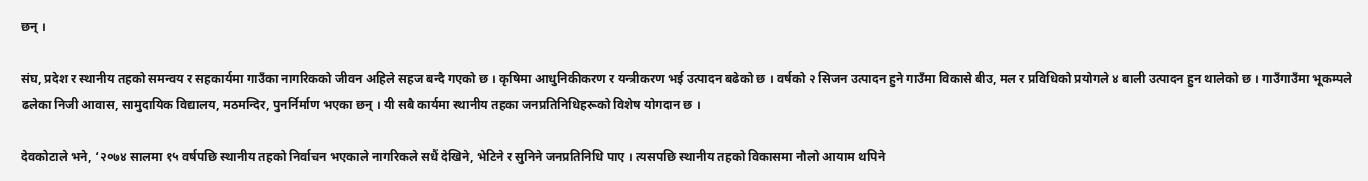छन् ।

संघ, प्रदेश र स्थानीय तहको समन्वय र सहकार्यमा गाउँका नागरिकको जीवन अहिले सहज बन्दै गएको छ । कृषिमा आधुनिकीकरण र यन्त्रीकरण भई उत्पादन बढेको छ । वर्षको २ सिजन उत्पादन हुने गाउँमा विकासे बीउ, मल र प्रविधिको प्रयोगले ४ बाली उत्पादन हुन थालेको छ । गाउँगाउँमा भूकम्पले ढलेका निजी आवास, सामुदायिक विद्यालय, मठमन्दिर, पुनर्निर्माण भएका छन् । यी सबै कार्यमा स्थानीय तहका जनप्रतिनिधिहरूको विशेष योगदान छ ।

देवकोटाले भने, ‘२०७४ सालमा १५ वर्षपछि स्थानीय तहको निर्वाचन भएकाले नागरिकले सधैं देखिने, भेटिने र सुनिने जनप्रतिनिधि पाए । त्यसपछि स्थानीय तहको विकासमा नौलो आयाम थपिने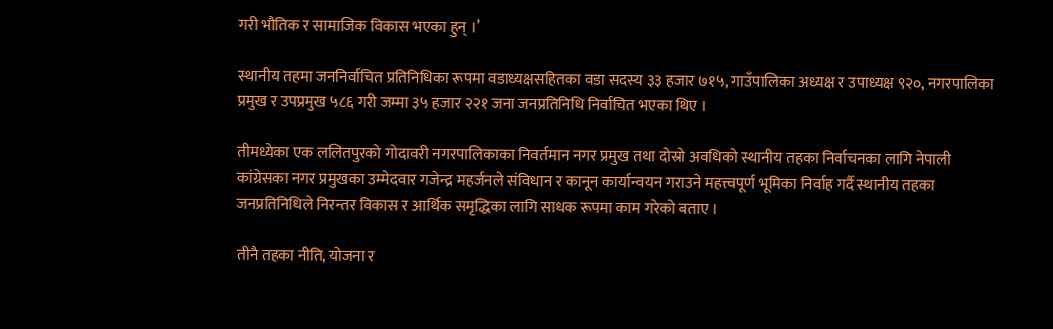गरी भौतिक र सामाजिक विकास भएका हुन् ।’

स्थानीय तहमा जननिर्वाचित प्रतिनिधिका रूपमा वडाध्यक्षसहितका वडा सदस्य ३३ हजार ७१५, गाउँपालिका अध्यक्ष र उपाध्यक्ष ९२०, नगरपालिका प्रमुख र उपप्रमुख ५८६ गरी जम्मा ३५ हजार २२१ जना जनप्रतिनिधि निर्वाचित भएका थिए ।

तीमध्येका एक ललितपुरको गोदावरी नगरपालिकाका निवर्तमान नगर प्रमुख तथा दोस्रो अवधिको स्थानीय तहका निर्वाचनका लागि नेपाली कांग्रेसका नगर प्रमुखका उम्मेदवार गजेन्द्र महर्जनले संविधान र कानून कार्यान्वयन गराउने महत्त्वपूर्ण भूमिका निर्वाह गर्दै स्थानीय तहका जनप्रतिनिधिले निरन्तर विकास र आर्थिक समृद्धिका लागि साधक रूपमा काम गरेको बताए ।

तीनै तहका नीति, योजना र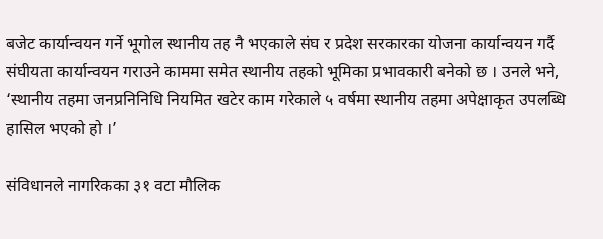बजेट कार्यान्वयन गर्ने भूगोल स्थानीय तह नै भएकाले संघ र प्रदेश सरकारका योजना कार्यान्वयन गर्दै संघीयता कार्यान्वयन गराउने काममा समेत स्थानीय तहको भूमिका प्रभावकारी बनेको छ । उनले भने, ‘स्थानीय तहमा जनप्रनिनिधि नियमित खटेर काम गरेकाले ५ वर्षमा स्थानीय तहमा अपेक्षाकृत उपलब्धि हासिल भएको हो ।’

संविधानले नागरिकका ३१ वटा मौलिक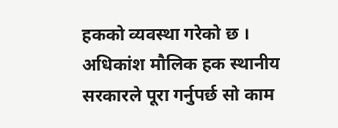हकको व्यवस्था गरेको छ । अधिकांश मौलिक हक स्थानीय सरकारले पूरा गर्नुपर्छ सो काम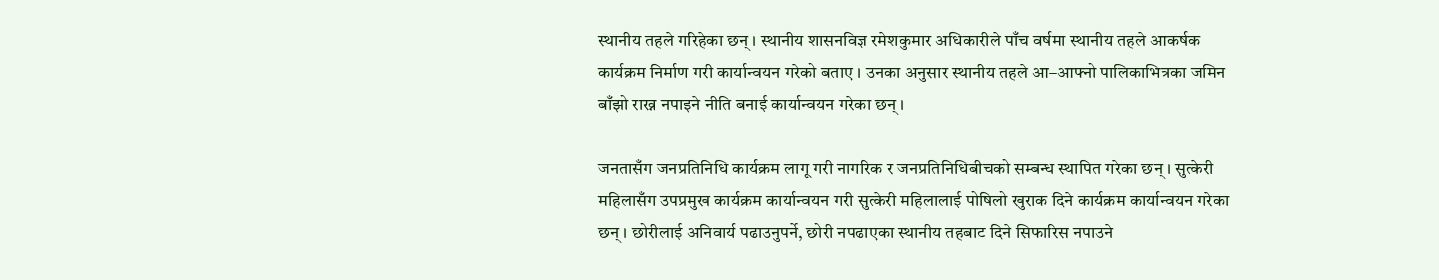स्थानीय तहले गरिहेका छन् । स्थानीय शासनविज्ञ रमेशकुमार अधिकारीले पाँच वर्षमा स्थानीय तहले आकर्षक कार्यक्रम निर्माण गरी कार्यान्वयन गरेको बताए । उनका अनुसार स्थानीय तहले आ–आफ्नो पालिकाभित्रका जमिन बाँझो राख्न नपाइने नीति बनाई कार्यान्वयन गरेका छन् ।

जनतासँग जनप्रतिनिधि कार्यक्रम लागू गरी नागरिक र जनप्रतिनिधिबीचको सम्बन्ध स्थापित गरेका छन् । सुत्केरी महिलासँग उपप्रमुख कार्यक्रम कार्यान्वयन गरी सुत्केरी महिलालाई पोषिलो खुराक दिने कार्यक्रम कार्यान्वयन गरेका छन् । छोरीलाई अनिवार्य पढाउनुपर्ने, छोरी नपढाएका स्थानीय तहबाट दिने सिफारिस नपाउने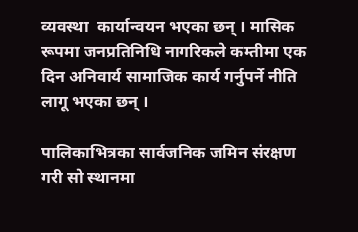व्यवस्था  कार्यान्वयन भएका छन् । मासिक रूपमा जनप्रतिनिधि नागरिकले कम्तीमा एक दिन अनिवार्य सामाजिक कार्य गर्नुपर्ने नीति लागू भएका छन् ।

पालिकाभित्रका सार्वजनिक जमिन संरक्षण गरी सो स्थानमा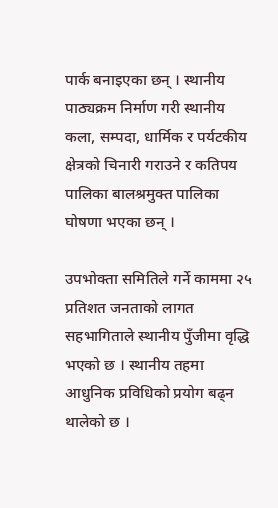पार्क बनाइएका छन् । स्थानीय पाठ्यक्रम निर्माण गरी स्थानीय कला, सम्पदा, धार्मिक र पर्यटकीय क्षेत्रको चिनारी गराउने र कतिपय पालिका बालश्रमुक्त पालिका घोषणा भएका छन् ।

उपभोक्ता समितिले गर्ने काममा २५ प्रतिशत जनताको लागत सहभागिताले स्थानीय पुँजीमा वृद्धि भएको छ । स्थानीय तहमा आधुनिक प्रविधिको प्रयोग बढ्न थालेको छ ।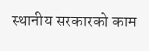स्थानीय सरकारको काम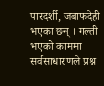पारदर्शी, जबाफदेही भएका छन् । गल्ती भएको काममा सर्वसाधारणले प्रश्न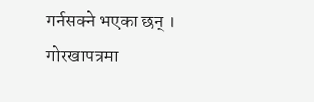गर्नसक्ने भएका छन् । गोरखापत्रमा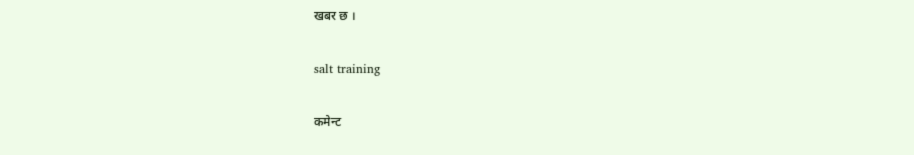खबर छ ।

salt training

कमेन्ट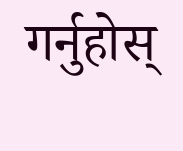गर्नुहोस्